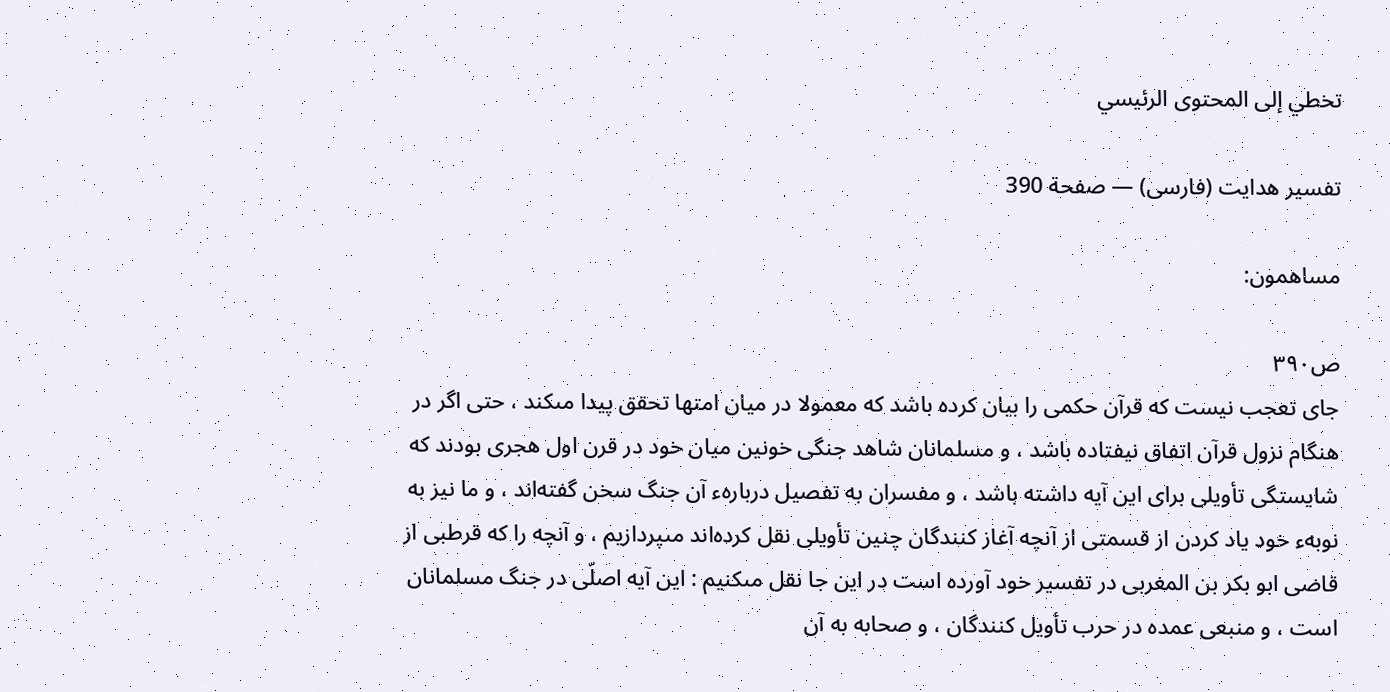تخطي إلى المحتوى الرئيسي

تفسير هدايت (فارسى) — صفحة 390

مساهمون:

ص٣٩٠
جاى تعجب نيست كه قرآن حكمى را بيان كرده باشد كه معمولا در ميان امتها تحقق پيدا مىكند ، حتى اگر در هنگام نزول قرآن اتفاق نيفتاده باشد ، و مسلمانان شاهد جنگى خونين ميان خود در قرن اول هجرى بودند كه شايستگى تأويلى براى اين آيه داشته باشد ، و مفسران به تفصيل دربارهء آن جنگ سخن گفته‌اند ، و ما نيز به نوبهء خود ياد كردن از قسمتى از آنچه آغاز كنندگان چنين تأويلى نقل كرده‌اند مىپردازيم ، و آنچه را كه قرطبى از قاضى ابو بكر بن المغربى در تفسير خود آورده است در اين جا نقل مىكنيم : اين آيه اصلّى در جنگ مسلمانان است ، و منبعى عمده در حرب تأويل كنندگان ، و صحابه به آن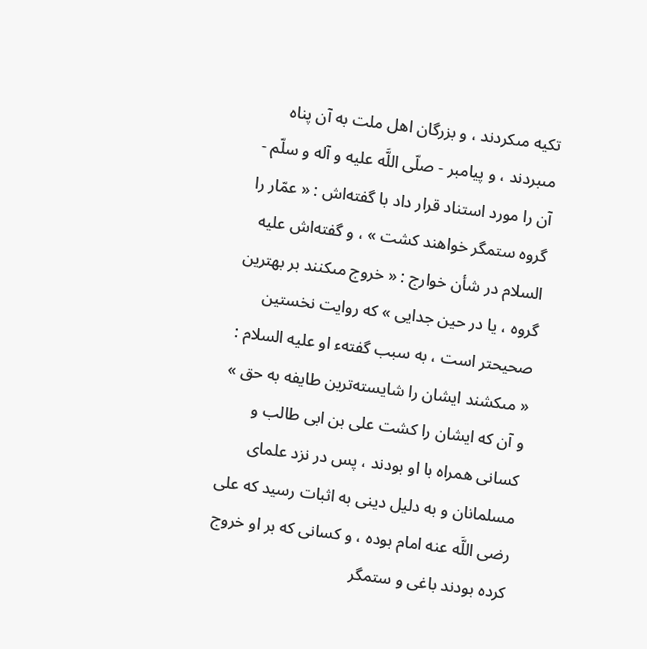تكيه مىكردند ، و بزرگان اهل ملت به آن پناه مىبردند ، و پيامبر - صلّى اللَّه عليه و آله و سلّم - آن را مورد استناد قرار داد با گفته‌اش : « عمّار را گروه ستمگر خواهند كشت » ، و گفته‌اش عليه السلام در شأن خوارج : « خروج مىكنند بر بهترين گروه ، يا در حين جدايى » كه روايت نخستين صحيحتر است ، به سبب گفتهء او عليه السلام : « مىكشند ايشان را شايسته‌ترين طايفه به حق » و آن كه ايشان را كشت على بن ابى طالب و كسانى همراه با او بودند ، پس در نزد علماى مسلمانان و به دليل دينى به اثبات رسيد كه على رضى اللَّه عنه امام بوده ، و كسانى كه بر او خروج كرده بودند باغى و ستمگر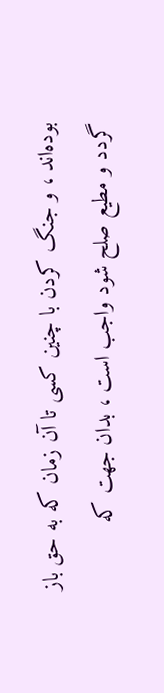بوده‌اند ، و جنگ كردن با چنين كسى تا آن زمان كه به حق باز گردد و مطيع صلح شود واجب است ، بدان جهت كه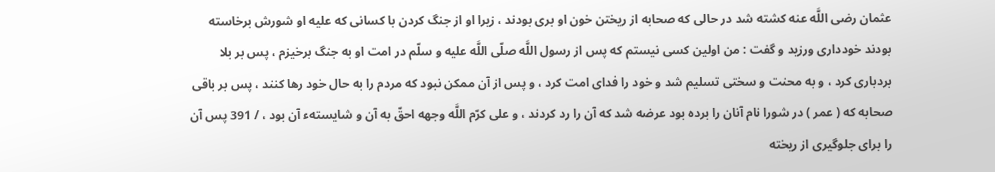عثمان رضى اللَّه عنه كشته شد در حالى كه صحابه از ريختن خون او برى بودند ، زيرا او از جنگ كردن با كسانى كه عليه او شورش برخاسته بودند خوددارى ورزيد و گفت : من اولين كسى نيستم كه پس از رسول اللَّه صلّى اللَّه عليه و سلّم در امت او به جنگ برخيزم ، پس بر بلا بردبارى كرد ، و به محنت و سختى تسليم شد و خود را فداى امت كرد ، و پس از آن ممكن نبود كه مردم را به حال خود رها كنند ، پس بر باقى صحابه كه ( عمر ) در شورا نام آنان را برده بود عرضه شد كه آن را رد كردند ، و على كرّم اللَّه وجهه احقّ به آن و شايستهء آن بود ، / 391 پس آن را براى جلوگيرى از ريخته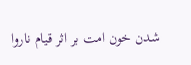شدن خون امت بر اثر قيام ناروا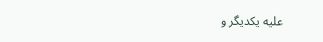عليه يكديگر و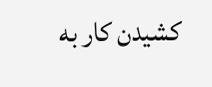كشيدن كار به